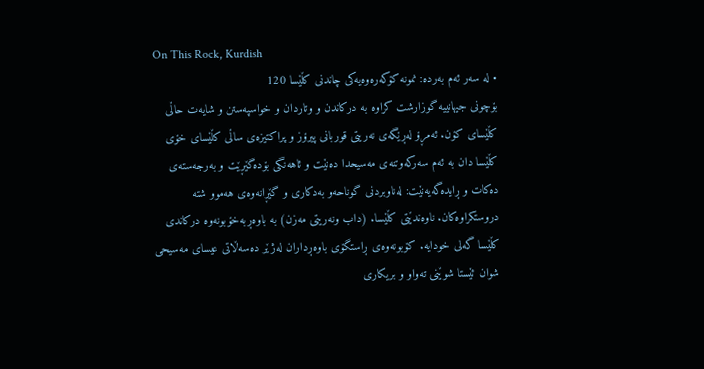On This Rock, Kurdish
• لە سەر ئەم بەردە: نمونە کۆکەرەوەیەکی چاندنی کڵێسا 120
بۆچونی جیهانییە گوزارشت کراوە بە درکاندن و وتاردان و خواسپەستن و شایەت حاڵی کڵێسای کۆن. ئەمڕۆ لەڕێگەی نەریتی قوربانی پیرۆز و پراکتیزەی ساڵی کڵێسای خۆی کڵێسا دان بە ئەم سەرکەوتنەی مەسیحدا دەنێت و ئاهەنگی بۆدەگێڕێت و بەرجەستەی دەکات و ڕایدەگەیەنێت: لەناوبردنی گوناحەو بەدکاری و گێڕانەوەی هەموو شتە دروستکراوەکان. ناوەندێتی کڵێسا. (داب ونەریتی مەزن) بە باوەڕبەخۆبونەوە درکاندی کڵێسا گەلی خودایە. کۆبونەوەی ڕاستگۆی باوەڕداران لەژێر دەسەڵاتی عیسای مەسیحی شوان ئێستا شوێنی تەواو و بریکاری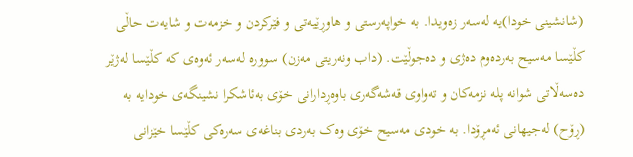(شانشینی خودا)یە لەسەر زەویدا. بە خواپەرستی و هاوڕێیەتی و فێرکردن و خزمەت و شایەت حاڵی کڵێسا مەسیح بەردەوم دەژی و دەجوڵێت. (داب ونەریتی مەزن) سوورە لەسەر ئەوەی کە کڵێسا لەژێر دەسەڵاتی شوانە پلە نزمەکان و تەواوی قەشەگەری باوەڕدارانی خۆی بەئاشکرا نشینگەی خودایە بە (ڕۆح) لەجیهانی ئەمڕۆدا. بە خودی مەسیح خۆی وەک بەردی بناغەی سەرەکی کڵێسا خێزانی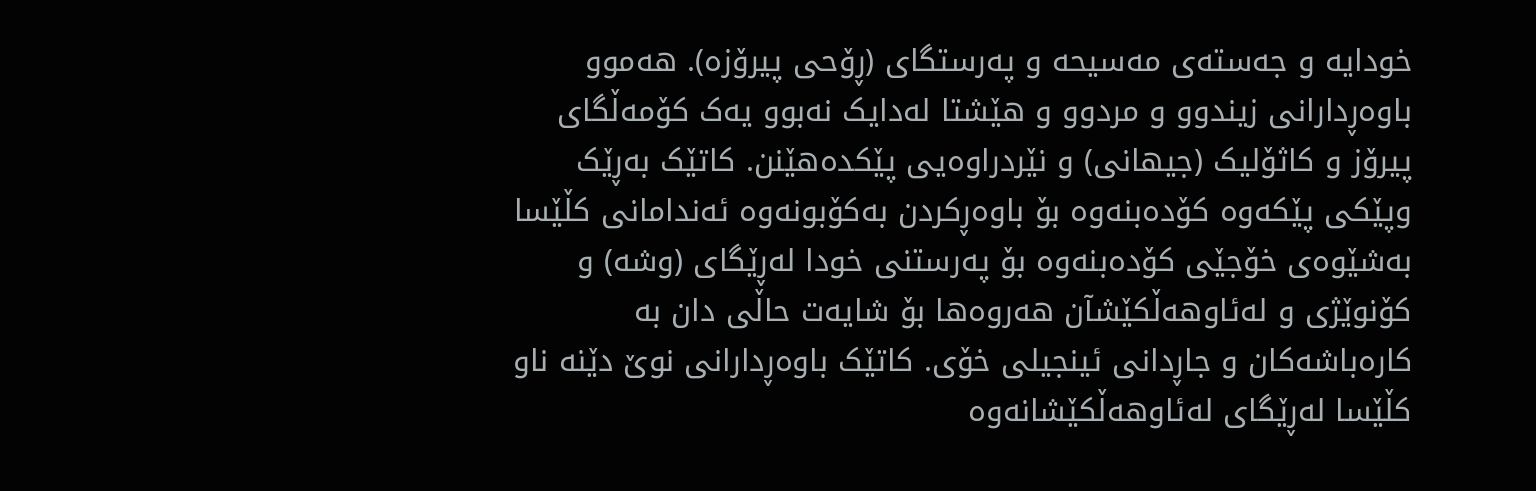خودایە و جەستەی مەسیحە و پەرستگای (ڕۆحی پیرۆزە). هەموو باوەڕدارانی زیندوو و مردوو و هێشتا لەدایک نەبوو یەک کۆمەڵگای پیرۆز و کاثۆلیک (جیهانی) و نێردراوەیی پێکدەهێنن. کاتێک بەڕێک وپێکی پێکەوە کۆدەبنەوە بۆ باوەڕکردن بەکۆبونەوە ئەندامانی کڵێسا بەشێوەی خۆجێی کۆدەبنەوە بۆ پەرستنی خودا لەڕێگای (وشە) و کۆنوێژی و لەئاوهەڵکێشآن هەروەها بۆ شایەت حاڵی دان بە کارەباشەکان و جاڕدانی ئینجیلی خۆی. کاتێک باوەڕدارانی نوێ دێنە ناو کڵێسا لەڕێگای لەئاوهەڵکێشانەوە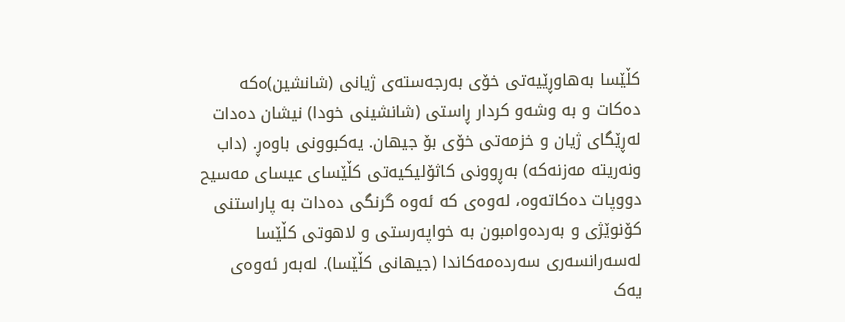کڵێسا بەهاوڕێیەتی خۆی بەرجەستەی ژیانی (شانشین)ەکە دەکات و بە وشەو کردار ڕاستی (شانشینی خودا) نیشان دەدات لەڕێگای ژیان و خزمەتی خۆی بۆ جیهان. یەکبوونی باوەڕ. (داب ونەریتە مەزنەکە) بەڕوونی کاثۆلیکیەتی کڵێسای عیسای مەسیح دووپات دەکاتەوە، لەوەی کە ئەوە گرنگی دەدات بە پاراستنی کۆنوێژی و بەردەوامبون بە خواپەرستی و لاهوتی کڵێسا لەسەرانسەری سەردەمەکاندا (جیهانی کڵێسا). لەبەر ئەوەی یەک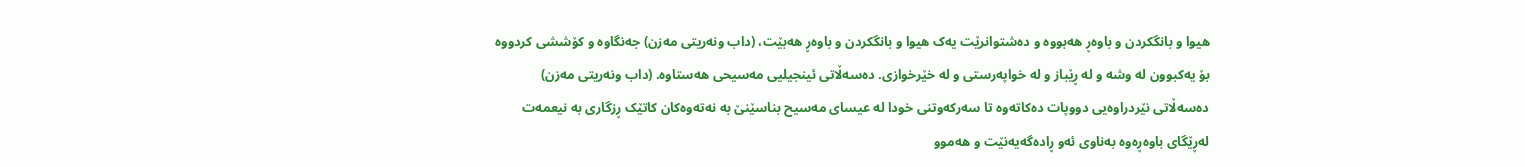هیوا و بانگکردن و باوەڕ هەبووە و دەشتوانرێت یەک هیوا و بانگکردن و باوەڕ هەبێت، (داب ونەریتی مەزن) جەنگاوە و کۆششی کردووە بۆ یەکبوون لە وشە و لە ڕێباز و لە خواپەرستی و لە خێرخوازی. دەسەڵاتی ئینجیلیی مەسیحی هەستاوە. (داب ونەریتی مەزن) دەسەڵاتی نێردراوەیی دووپات دەکاتەوە تا سەرکەوتنی خودا لە عیسای مەسیح بناسێنێ بە نەتەوەکان کاتێک ڕزگاری بە نیعمەت لەڕێگای باوەڕەوە بەناوی ئەو ڕادەگەیەنێت و هەموو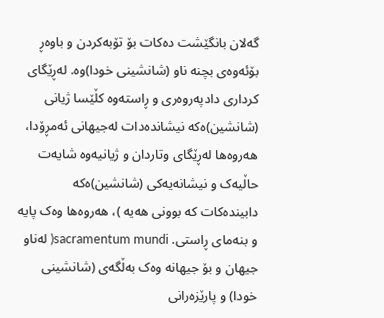گەلان بانگێشت دەکات بۆ تۆبەکردن و باوەڕ بۆئەوەی بچنە ناو (شانشینی خودا)وە. لەڕێگای کرداری دادپەروەری و ڕاستەوە کڵێسا ژیانی (شانشین)ەکە نیشاندەدات لەجیهانی ئەمڕۆدا، هەروەها لەڕێگای وتاردان و ژیانیەوە شایەت حاڵیەک و نیشانەیەکی (شانشین)ەکە دابیندەکات کە بوونی هەیە )، هەروەها وەک پایە و بنەمای ڕاستی. sacramentum mundi( لەناو جیهان و بۆ جیهانە وەک بەڵگەی (شانشینی خودا) و پارێزەرانی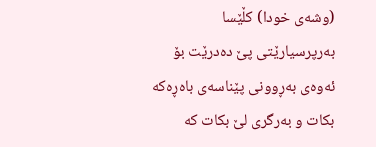(وشەی خودا) کڵێسا بەرپرسیارێتی پێ دەدرێت بۆ ئەوەی بەڕوونی پێناسەی باەڕەکە بکات و بەرگری لێ بکات کە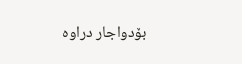بۆدواجار دراوە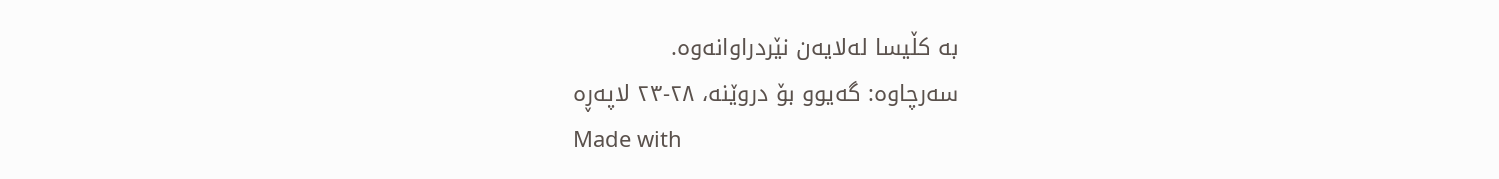بە کڵیسا لەلایەن نێردراوانەوە.
سەرچاوە: گەیوو بۆ دروێنە، ٢٨-٢٣ لاپەڕە
Made with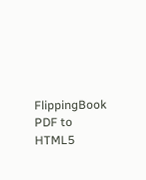FlippingBook PDF to HTML5